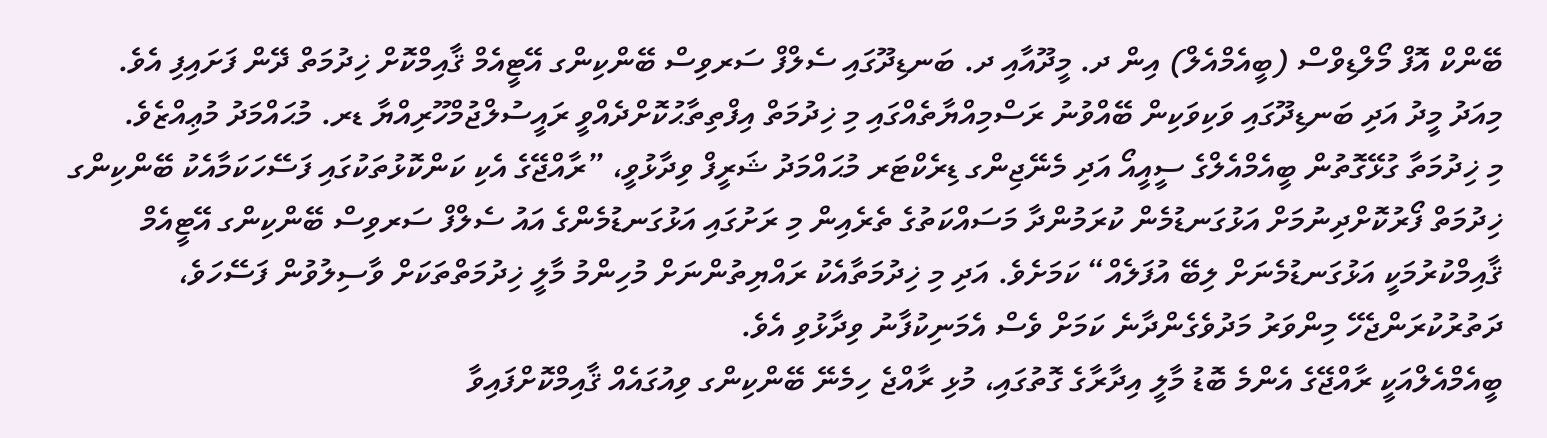ބޭންކް އޮފް މޯލްޑިވްސް (ބީއެމްއެލް) އިން ދ. މީދޫއާއި ދ. ބަނޑިދޫގައި ސެލްފް ސަރވިސް ބޭންކިންގ އޭޓީއެމް ޤާއިމްކޮށް ޚިދުމަތް ދޭން ފަށައިފި އެވެ.
މިއަދު މީދު އަދި ބަނޑިދޫގައި ވަކިވަކިން ބޭއްވުނު ރަސްމިއްޔާތެއްގައި މި ޚިދުމަތް އިފްތިތާޙުކޮށްދެއްވީ ރައީސުލްޖުމްހޫރިއްޔާ ޑރ. މުޙައްމަދު މުޢިއްޒެވެ.
މި ޚިދުމަތާ ގުޅޭގޮތުން ބީއެމްއެލްގެ ސީއީއޯ އަދި މެނޭޖިންގ ޑިރެކްޓަރ މުޙައްމަދު ޝަރީފް ވިދާޅުވީ، ”ރާއްޖޭގެ އެކި ކަންކޮޅުތަކުގައި ފަސޭހަކަމާއެކު ބޭންކިންގ ޚިދުމަތް ފޯރުކޮށްދިނުމަށް އަޅުގަނޑުމެން ކުރަމުންދާ މަސައްކަތުގެ ތެރެއިން މި ރަށުގައި އަޅުގަނޑުމެންގެ އައު ސެލްފް ސަރވިސް ބޭންކިންގ އޭޓީއެމް ޤާއިމްކުރުމަކީ އަޅުގަނޑުމެނަށް ލިބޭ އުފަލެއް“ ކަމަށެވެ. އަދި މި ޚިދުމަތާއެކު ރައްޔިތުންނަށް މުހިންމު މާލީ ޚިދުމަތްތަކަށް ވާސިލުވުން ފަސޭހަވެ، ދަތުރުކުރަންޖެހޭ މިންވަރު މަދުވެގެންދާނެ ކަމަށް ވެސް އެމަނިކުފާނު ވިދާޅުވި އެވެ.
ބީއެމްއެލްއަކީ ރާއްޖޭގެ އެންމެ ބޮޑު މާލީ އިދާރާގެ ގޮތުގައި، މުޅި ރާއްޖެ ހިމެނޭ ބޭންކިންގ ވިއުގައެއް ޤާއިމްކޮށްފައިވާ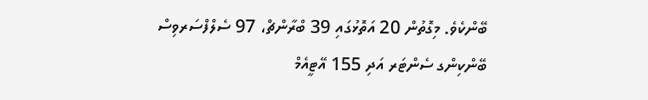ބޭންކެވެ. މިގޮތުން 20 އަތޮޅުގައި 39 ބްރާންޗް، 97 ސެލްފްސަރވިސް ބޭންކިންގ ސެންޓަރ އަދި 155 އޭޓީއެމް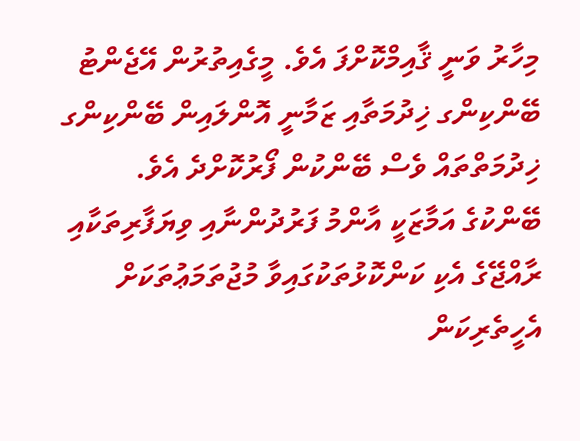މިހާރު ވަނީ ޤާއިމްކޮށްފަ އެވެ. މީގެއިތުރުން އޭޖެންޓު ބޭންކިންގ ޚިދުމަތާއި ޒަމާނީ އޮންލައިން ބޭންކިންގ ޚިދުމަތްތައް ވެސް ބޭންކުން ފޯރުކޮށްދެ އެވެ.
ބޭންކުގެ އަމާޒަކީ އާންމު ފަރުދުންނާއި ވިޔަފާރިތަކާއި ރާއްޖޭގެ އެކި ކަންކޮޅުތަކުގައިވާ މުޖުތަމަޢުތަކަށް އެހީތެރިކަން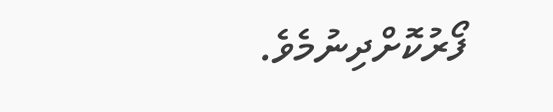ފޯރުކޮށްދިނުމެވެ.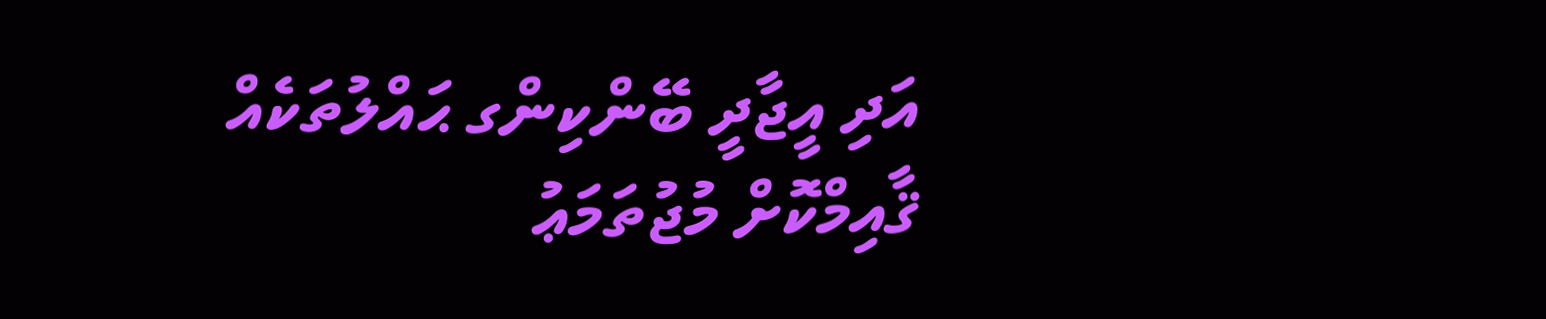އަދި އީޖާދީ ބޭންކިންގ ޙައްލުތަކެއް ޤާއިމްކޮށް މުޖުތަމަޢު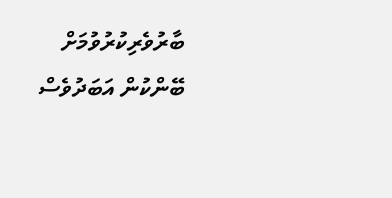ބާރުވެރިކުރުވުމަށް ބޭންކުން އަބަދުވެސް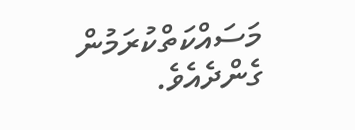މަސައްކަތްކުރަމުން ގެންދެއެވެ.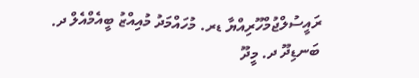ރައީސުލްޖުމްހޫރިއްޔާ ޑރ. މުހައްމަދު މުއިއްޒު ބީއެމްއެލް ދ. ބަނޑިދޫ ދ. މީދޫ